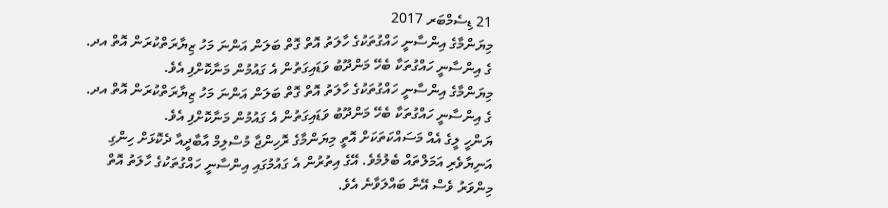21 ޑިސެމްބަރ 2017
މިޔަންމާގެ އިންސާނީ ހައްގުތަކުގެ ހާލަތު އޮތް ގޮތް ބަލަން އަންނަ މަހު ޒިޔާރަތްކުރަން އޮތް އދ. ގެ އިންސާނީ ހައްގުތަކާ ބެހޭ މަންދޫބު ވަޑައިގަތުން އެ ގައުމުން މަނާކޮށްފި އެވެ.
މިޔަންމާގެ އިންސާނީ ހައްގުތަކުގެ ހާލަތު އޮތް ގޮތް ބަލަން އަންނަ މަހު ޒިޔާރަތްކުރަން އޮތް އދ. ގެ އިންސާނީ ހައްގުތަކާ ބެހޭ މަންދޫބު ވަޑައިގަތުން އެ ގައުމުން މަނާކޮށްފި އެވެ.
ޔަންހީ ލީގެ އެއް މަސައްކަތަކަށް އޮތީ މިޔަންމާގެ ރޮހިންޖާ މުސްލިމް އާބާދީއާ ދެކޮޅަށް ހިންގި އަނިޔާވެރި އަމަލްތައް ބެލުމެވެ. އޭގެ އިތުރުން އެ ގައުމުގައި އިންސާނީ ހައްގުތަކުގެ ހާލަތު އޮތް މިންވަރު ވެސް އޭނާ ބައްލަވާނެ އެވެ.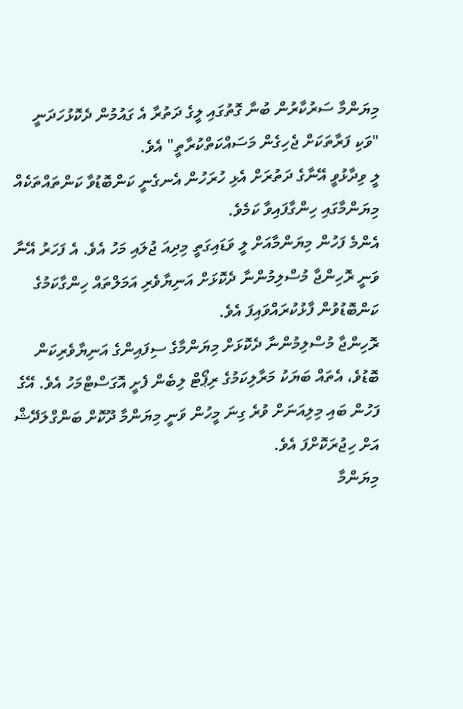މިޔަންމާ ސަރުކާރުން ބުނާ ގޮތުގައި ލީގެ ދަތުރާ އެ ގައުމުން ދެކޮޅުހަދަނީ "ވަކި ފަރާތަކަށް ޖެހިގެން މަސައްކަތްކުރާތީ" އެވެ.
ލީ ވިދާޅުވީ އޭނާގެ ދަތުރަށް އެޅި ހުރަހުން އެނގެނީ ކަންބޮޑުވާ ކަންތައްތަކެއް މިޔަންމާގައި ހިންގާފައިވާ ކަމެވެ.
އެންމެ ފަހުން މިޔަންމާއަށް ލީ ވަޑައިގަތީ މިދިއަ ޖުލައި މަހު އެވެ. އެ ފަހަރު އޭނާ ވަނީ ރޮހިންޖާ މުސްލިމުންނާ ދެކޮޅަށް އަނިޔާވެރި އަމަލްތައް ހިންގާކަމުގެ ކަންބޮޑުވުން ފާޅުކުރައްވައިފަ އެވެ.
ރޮހިންޖާ މުސްލިމުންނާ ދެކޮޅަށް މިޔަންމާގެ ސިފައިންގެ އަނިޔާވެރިކަން ބޮޑުވެ، އެތައް ބަޔަކު މަރާލިކަމުގެ ރިޕޯޓް ލިބެން ފެށީ އޮގަސްޓްމަހު އެވެ. އޭގެ ފަހުން ބައި މިލިއަނަށް ވުރެ ގިނަ މީހުން ވަނީ މިޔަންމާ ދޫކޮށް ބަންގްލަދޭޝް އަށް ހިޖުރަކޮށްފަ އެވެ.
މިޔަންމާ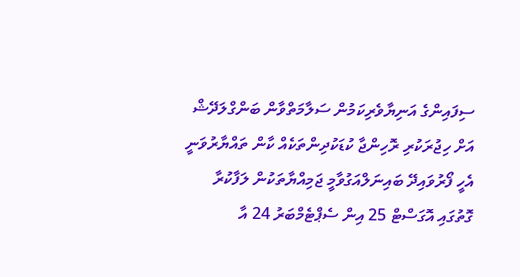ސިފައިންގެ އަނިޔާވެރިކަމުން ސަލާމަތްވާން ބަންގްލަދޭޝް އަށް ހިޖުރަކުރި ރޮހިންޖާ ކުޑަކުދިންތަކެއް ކާން ތައްޔާރުވަނީ
އެހީ ފޯރުވައިދޭ ބައިނަލްއަގުވާމީ ޖަމިއްޔާތަކުން ލަފާކުރާ ގޮތުގައި އޮގަސްޓް 25 އިން ސެޕްޓެމްބަރު 24 އާ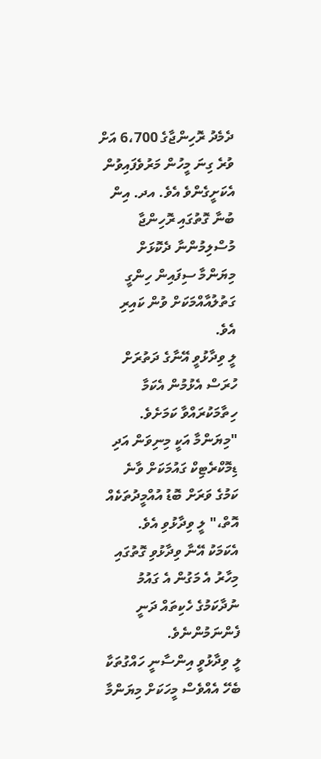ދެމެދު ރޮހިންޖާގެ 6،700 އަށް ވުރެ ގިނަ މީހުން މަރުވެފައިވުން އެކަށީގެންވެ އެވެ. އދ. އިން ބުނާ ގޮތުގައި ރޮހިންޖާ މުސްލިމުންނާ ދެކޮޅަށް މިޔަންމާ ސިފައިން ހިންގީ ގަތުލުއާއްމަކަށް ވުން ކައިރި އެވެ.
ލީ ވިދާޅުވީ އޭނާގެ ދަތުރަށް ހުރަސް އެޅުމުން އެކަމާ ހިތާމަކުރައްވާ ކަމަށެވެ.
"މިޔަންމާ އަކީ މިނިވަން އަދި ޑިމޮކްރެޓިކް ގައުމަކަށް ވާނެ ކަމުގެ ވަރަށް ބޮޑު އުއްމީދުތަކެއް އޮތް،" ލީ ވިދާޅުވި އެވެ.
އެކަމަކު އޭނާ ވިދާޅުވި ގޮތުގައި މިހާރު އެ މަގުން އެ ގައުމު ނުދާކަމުގެ ހެކިތައް ދަނީ ފެންނަމުންނެވެ.
ލީ ވިދާޅުވީ އިންސާނީ ހައްގުތަކާ ބެހޭ އެއްވެސް މީހަކަށް މިޔަންމާ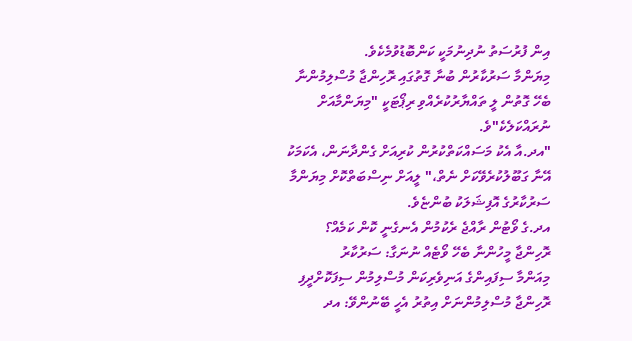އިން ފުރުސަތު ނުދިނުމަކީ ކަންބޮޑުވުމެކެވެ.
މިޔަންމާ ސަރުކާރުން ބުނާ ގޮތުގައި ރޮހިންޖާ މުސްލިމުންނާ ބެހޭ ގޮތުން ލީ ތައްޔާރުކުރެއްވި ރިޕޯޓަކީ "މިޔަންމާއަށް ނުރައްކަލެކެ"ވެ.
"އދ.އާ އެކު މަސައްކަތްކުރުން ކުރިއަށް ގެންދާނަން، އެކަމަކު އޭނާ ގަބޫލުކުރެވޭކަށް ނެތް،" ލީއަށް ނިސްބަތްކޮށް މިޔަންމާ ސަރުކާރުގެ އޮފިޝަލަކު ބުންޏެވެ.
އދ.ގެ ވޯޓުން ރާއްޖެ ރެކުމުން އެނގެނީ ކޮން ކަމެއް؟
ރޮހިންޖާ މީހުންނާ ބެހޭ ވޯޓެއް ނުނަގާ: ސަރުކާރު
މިއަންމާ ސިފައިންގެ އަނިވެރިކަން މުސްލިމުން ސިފަކޮށްދީފި
ރޮހިންޖާ މުސްލިމުންނަށް އިތުރު އެހީ ބޭނުންވޭ: އދ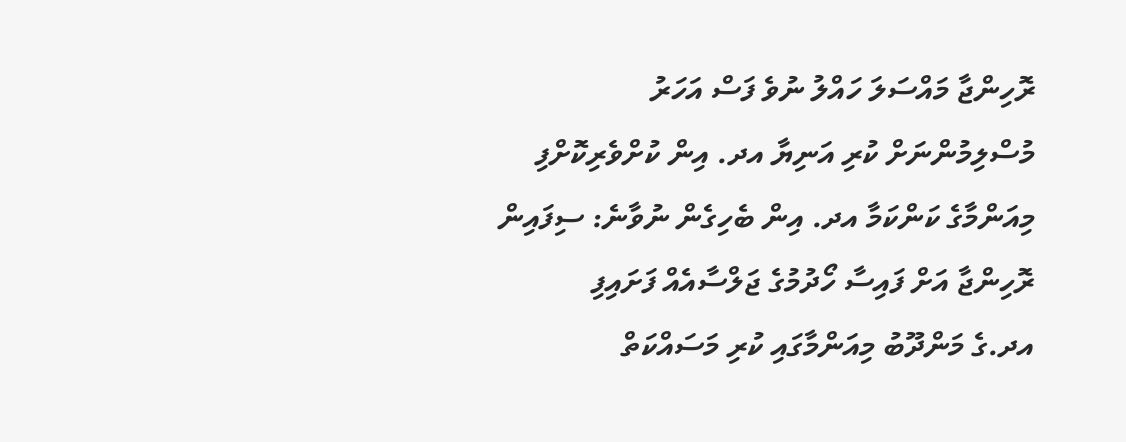ރޮހިންޖާ މައްސަލަ ހައްލު ނުވެ ފަސް އަހަރު
މުސްލިމުންނަށް ކުރި އަނިޔާ އދ. އިން ކުށްވެރިކޮށްފި
މިއަންމާގެ ކަންކަމާ އދ. އިން ބެހިގެން ނުވާނެ: ސިފައިން
ރޮހިންޖާ އަށް ފައިސާ ހޯދުމުގެ ޖަލްސާއެއް ފަށައިފި
އދ.ގެ މަންދޫބު މިއަންމާގައި ކުރި މަސައްކަތް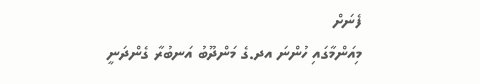ފެނަށް
މިއަންމާގައި ހުންނަ އދ.ގެ މަންދޫބު އަނބުރާ ގެންދަނީ